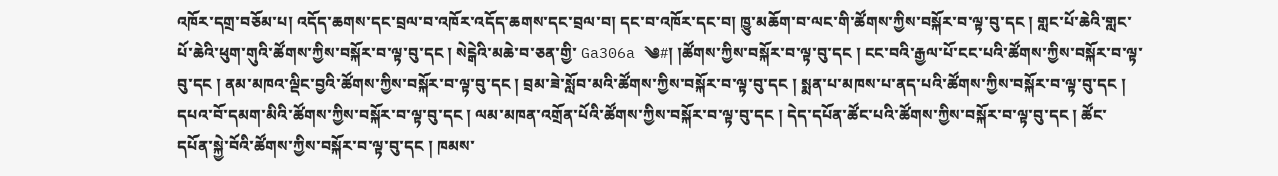འཁོར་དགྲ་བཅོམ་པ། འདོད་ཆགས་དང་བྲལ་བ་འཁོར་འདོད་ཆགས་དང་བྲལ་བ། དང་བ་འཁོར་དང་བ། ཁྱུ་མཆོག་བ་ལང་གི་ཚོགས་ཀྱིས་བསྐོར་བ་ལྟ་བུ་དང ། གླང་པོ་ཆེའི་གླང་པོ་ཆེའི་ཕུག་གུའི་ཚོགས་ཀྱིས་བསྐོར་བ་ལྟ་བུ་དང ། སེངྒེའི་མཆེ་བ་ཅན་གྱི་ Ga306a ༄#། །ཚོགས་ཀྱིས་བསྐོར་བ་ལྟ་བུ་དང ། ངང་བའི་རྒྱལ་པོ་ངང་པའི་ཚོགས་ཀྱིས་བསྐོར་བ་ལྟ་བུ་དང ། ནམ་མཁའ་ལྡིང་བྱའི་ཚོགས་ཀྱིས་བསྐོར་བ་ལྟ་བུ་དང ། བྲམ་ཟེ་སློབ་མའི་ཚོགས་ཀྱིས་བསྐོར་བ་ལྟ་བུ་དང ། སྨན་པ་མཁས་པ་ནད་པའི་ཚོགས་ཀྱིས་བསྐོར་བ་ལྟ་བུ་དང ། དཔའ་བོ་དམག་མིའི་ཚོགས་ཀྱིས་བསྐོར་བ་ལྟ་བུ་དང ། ལམ་མཁན་འགྲོན་པོའི་ཚོགས་ཀྱིས་བསྐོར་བ་ལྟ་བུ་དང ། དེད་དཔོན་ཚོང་པའི་ཚོགས་ཀྱིས་བསྐོར་བ་ལྟ་བུ་དང ། ཚོང་དཔོན་སྐྱེ་བོའི་ཚོགས་ཀྱིས་བསྐོར་བ་ལྟ་བུ་དང ། ཁམས་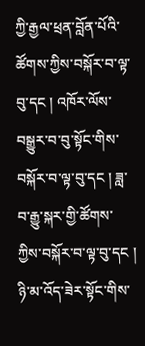ཀྱི་རྒྱལ་ཕྲན་བློན་པོའི་ཚོགས་ཀྱིས་བསྐོར་བ་ལྟ་བུ་དང ། འཁོར་ལོས་བསྒྱུར་བ་བུ་སྟོང་གིས་བསྐོར་བ་ལྟ་བུ་དང ། ཟླ་བ་རྒྱུ་སྐར་གྱི་ཚོགས་ཀྱིས་བསྐོར་བ་ལྟ་བུ་དང ། ཉི་མ་འོད་ཟེར་སྟོང་གིས་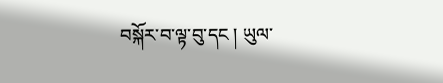བསྐོར་བ་ལྟ་བུ་དང ། ཡུལ་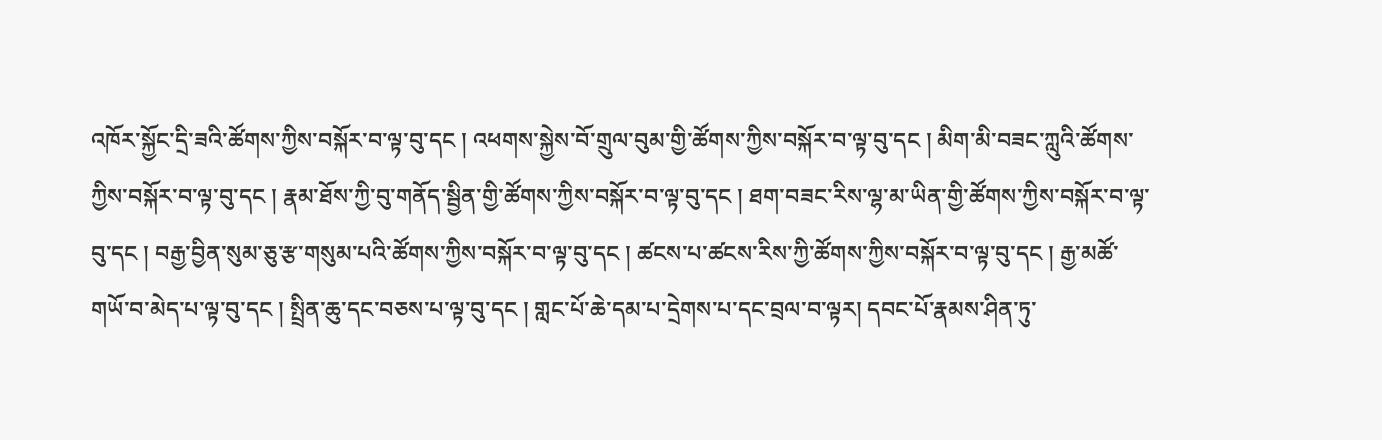འཁོར་སྐྱོང་དྲི་ཟའི་ཚོགས་ཀྱིས་བསྐོར་བ་ལྟ་བུ་དང ། འཕགས་སྐྱེས་བོ་གྲུལ་བུམ་གྱི་ཚོགས་ཀྱིས་བསྐོར་བ་ལྟ་བུ་དང ། མིག་མི་བཟང་ཀླུའི་ཚོགས་ཀྱིས་བསྐོར་བ་ལྟ་བུ་དང ། རྣམ་ཐོས་ཀྱི་བུ་གནོད་སྦྱིན་གྱི་ཚོགས་ཀྱིས་བསྐོར་བ་ལྟ་བུ་དང ། ཐག་བཟང་རིས་ལྷ་མ་ཡིན་གྱི་ཚོགས་ཀྱིས་བསྐོར་བ་ལྟ་བུ་དང ། བརྒྱ་བྱིན་སུམ་ཅུ་རྩ་གསུམ་པའི་ཚོགས་ཀྱིས་བསྐོར་བ་ལྟ་བུ་དང ། ཚངས་པ་ཚངས་རིས་ཀྱི་ཚོགས་ཀྱིས་བསྐོར་བ་ལྟ་བུ་དང ། རྒྱ་མཚོ་གཡོ་བ་མེད་པ་ལྟ་བུ་དང ། སྤྲིན་ཆུ་དང་བཅས་པ་ལྟ་བུ་དང ། གླང་པོ་ཆེ་དམ་པ་དྲེགས་པ་དང་བྲལ་བ་ལྟར། དབང་པོ་རྣམས་ཤིན་ཏུ་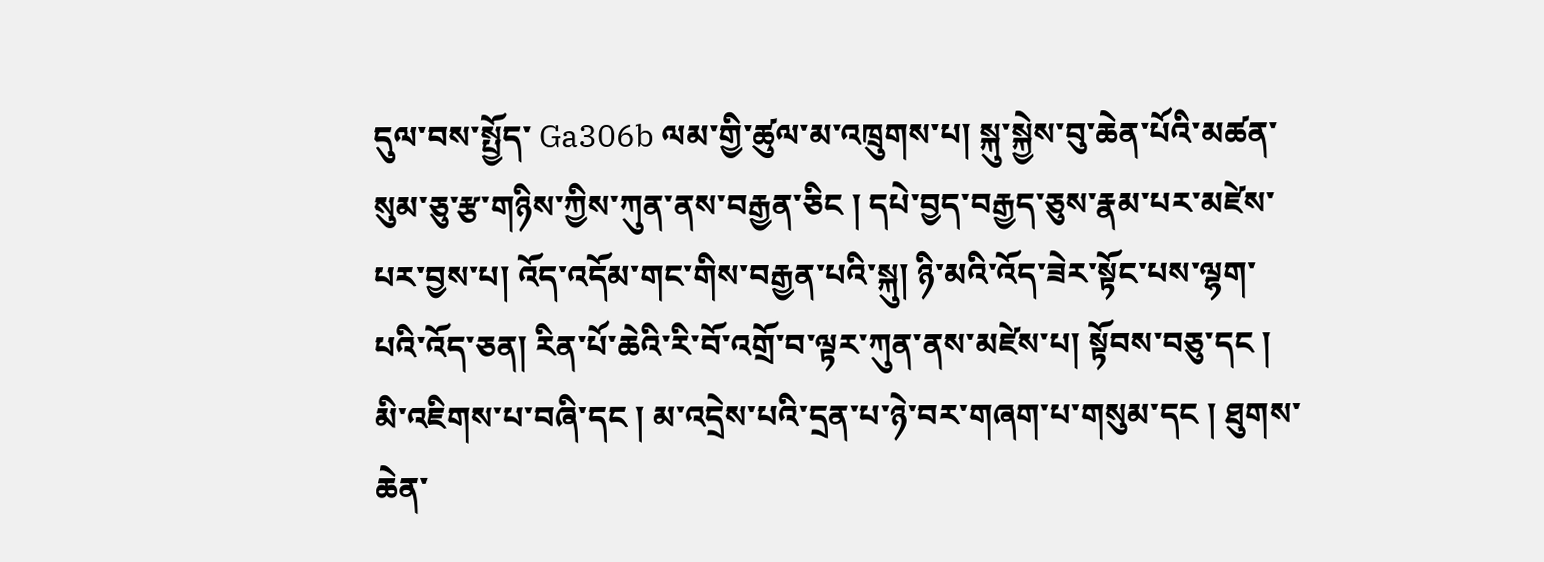དུལ་བས་སྤྱོད་ Ga306b ལམ་གྱི་ཚུལ་མ་འཁྲུགས་པ། སྐུ་སྐྱེས་བུ་ཆེན་པོའི་མཚན་སུམ་ཅུ་རྩ་གཉིས་ཀྱིས་ཀུན་ནས་བརྒྱན་ཅིང ། དཔེ་བྱད་བརྒྱད་ཅུས་རྣམ་པར་མཛེས་པར་བྱས་པ། འོད་འདོམ་གང་གིས་བརྒྱན་པའི་སྐུ། ཉི་མའི་འོད་ཟེར་སྟོང་པས་ལྷག་པའི་འོད་ཅན། རིན་པོ་ཆེའི་རི་བོ་འགྲོ་བ་ལྟར་ཀུན་ནས་མཛེས་པ། སྟོབས་བཅུ་དང ། མི་འཇིགས་པ་བཞི་དང ། མ་འདྲེས་པའི་དྲན་པ་ཉེ་བར་གཞག་པ་གསུམ་དང ། ཐུགས་ཆེན་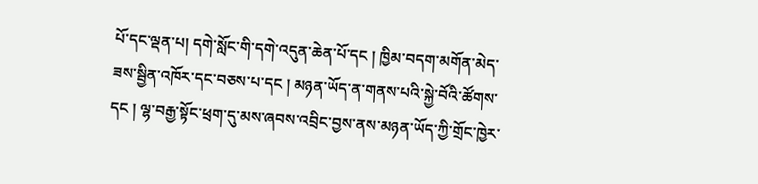པོ་དང་ལྡན་པ། དགེ་སློང་གི་དགེ་འདུན་ཆེན་པོ་དང ། ཁྱིམ་བདག་མགོན་མེད་ཟས་སྦྱིན་འཁོར་དང་བཅས་པ་དང ། མཉན་ཡོད་ན་གནས་པའི་སྐྱེ་བོའི་ཚོགས་དང ། ལྷ་བརྒྱ་སྟོང་ཕྲག་དུ་མས་ཞབས་འབྲིང་བྱས་ནས་མཉན་ཡོད་ཀྱི་གྲོང་ཁྱེར་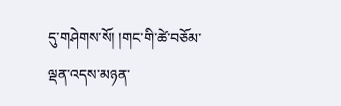དུ་གཤེགས་སོ། །གང་གི་ཚེ་བཅོམ་ལྡན་འདས་མཉན་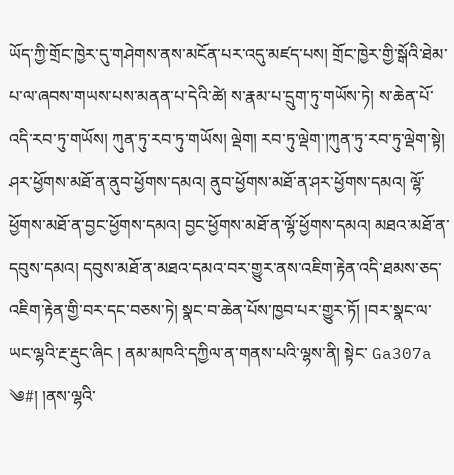ཡོད་ཀྱི་གྲོང་ཁྱེར་དུ་གཤེགས་ནས་མངོན་པར་འདུ་མཛད་པས། གྲོང་ཁྱེར་གྱི་སྒོའི་ཐེམ་པ་ལ་ཞབས་གཡས་པས་མནན་པ་དེའི་ཚེ། ས་རྣམ་པ་དྲུག་ཏུ་གཡོས་ཏེ། ས་ཆེན་པོ་འདི་རབ་ཏུ་གཡོས། ཀུན་ཏུ་རབ་ཏུ་གཡོས། ལྡེག། རབ་ཏུ་ལྡེག་།ཀུན་ཏུ་རབ་ཏུ་ལྡེག་སྟེ། ཤར་ཕྱོགས་མཐོ་ན་ནུབ་ཕྱོགས་དམའ། ནུབ་ཕྱོགས་མཐོ་ན་ཤར་ཕྱོགས་དམའ། ལྷོ་ཕྱོགས་མཐོ་ན་བྱང་ཕྱོགས་དམའ། བྱང་ཕྱོགས་མཐོ་ན་ལྷོ་ཕྱོགས་དམའ། མཐའ་མཐོ་ན་དབུས་དམའ། དབུས་མཐོ་ན་མཐའ་དམའ་བར་གྱུར་ནས་འཇིག་རྟེན་འདི་ཐམས་ཅད་འཇིག་རྟེན་གྱི་བར་དང་བཅས་ཏེ། སྣང་བ་ཆེན་པོས་ཁྱབ་པར་གྱུར་ཏོ། །བར་སྣང་ལ་ཡང་ལྷའི་རྔ་རྡུང་ཞིང ། ནམ་མཁའི་དཀྱིལ་ན་གནས་པའི་ལྷས་ནི། སྟེང་ Ga307a ༄#། །ནས་ལྷའི་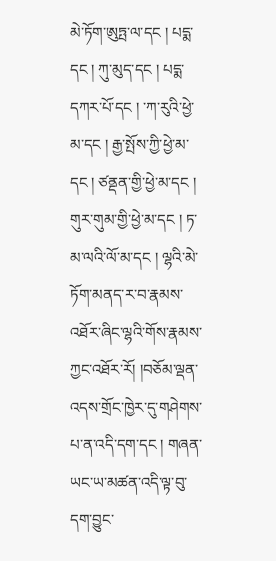མེ་ཏོག་ཨུཏྤ་ལ་དང ། པདྨ་དང ། ཀུ་མུད་དང ། པདྨ་དཀར་པོ་དང ། ་ཀ་རུའི་ཕྱེ་མ་དང ། རྒྱ་སྤོས་ཀྱི་ཕྱེ་མ་དང ། ཙནྡན་གྱི་ཕྱེ་མ་དང ། གུར་གུམ་གྱི་ཕྱེ་མ་དང ། ཏ་མ་ལའི་ལོ་མ་དང ། ལྷའི་མེ་ཏོག་མནད་ར་བ་རྣམས་འཐོར་ཞིང་ལྷའི་གོས་རྣམས་ཀྱང་འཐོར་རོ། །བཅོམ་ལྡན་འདས་གྲོང་ཁྱེར་དུ་གཤེགས་པ་ན་འདི་དག་དང ། གཞན་ཡང་ཡ་མཚན་འདི་ལྟ་བུ་དག་བྱུང་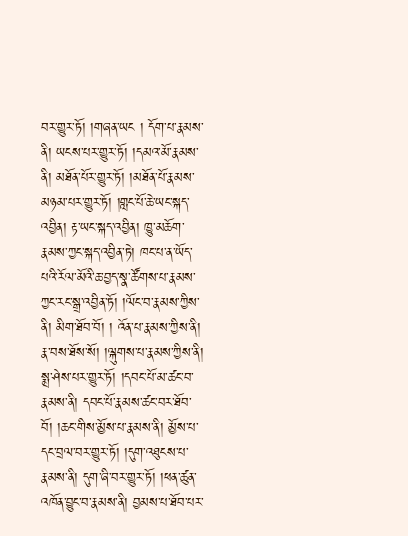བར་གྱུར་ཏོ། །གཞན་ཡང ། དོག་པ་རྣམས་ནི། ཡངས་པར་གྱུར་ཏོ། །དམའ་མོ་རྣམས་ནི། མཐོན་པོར་གྱུར་ཏོ། །མཐོན་པོ་རྣམས་མཉམ་པར་གྱུར་ཏོ། །གླང་པོ་ཆེ་ཡང་སྐད་འབྱིན། རྟ་ཡང་སྐད་འབྱིན། ཁྱུ་མཆོག་རྣམས་ཀྱང་སྐད་འབྱིན་ཏེ། ཁང་པ་ན་ཡོད་པའི་རོལ་མོའི་ཆ་བྱད་སྣ་ཚོགས་པ་རྣམས་ཀྱང་རང་སྒྲ་འབྱིན་ཏོ། །ལོང་བ་རྣམས་ཀྱིས་ནི། མིག་ཐོབ་བོ། ། འོན་པ་རྣམས་ཀྱིས་ནི། རྣ་བས་ཐོས་སོ། །ལྐུགས་པ་རྣམས་ཀྱིས་ནི། སྨྲ་ཤེས་པར་གྱུར་ཏོ། །དབང་པོ་མ་ཚང་བ་རྣམས་ནི། དབང་པོ་རྣམས་ཚང་བར་ཐོབ་བོ། །ཆང་གིས་མྱོས་པ་རྣམས་ནི། མྱོས་པ་དང་བྲལ་བར་གྱུར་ཏོ། །དུག་འཐུངས་པ་རྣམས་ནི། དུག་ཞི་བར་གྱུར་ཏོ། །ཕན་ཚུན་འཁོན་བྱུང་བ་རྣམས་ནི། བྱམས་པ་ཐོབ་པར་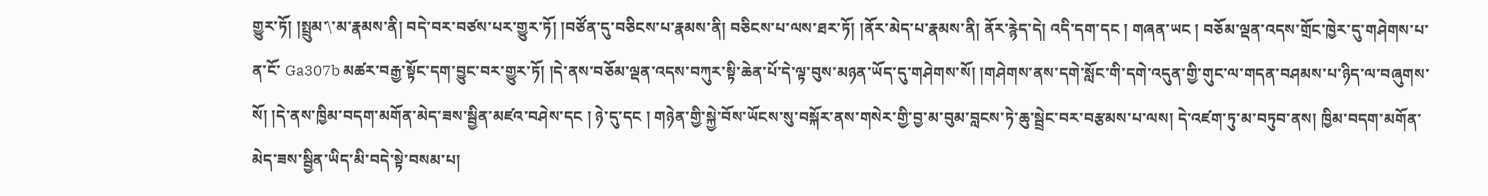གྱུར་ཏོ། །སྤྲུམ་\་མ་རྣམས་ནི། བདེ་བར་བཙས་པར་གྱུར་ཏོ། །བཙོན་དུ་བཅིངས་པ་རྣམས་ནི། བཅིངས་པ་ལས་ཐར་ཏོ། །ནོར་མེད་པ་རྣམས་ནི། ནོར་རྙེད་དེ། འདི་དག་དང ། གཞན་ཡང ། བཅོམ་ལྡན་འདས་གྲོང་ཁྱེར་དུ་གཤེགས་པ་ན་ངོ་ Ga307b མཚར་བརྒྱ་སྟོང་དག་བྱུང་བར་གྱུར་ཏོ། །དེ་ནས་བཅོམ་ལྡན་འདས་བཀུར་སྟི་ཆེན་པོ་དེ་ལྟ་བུས་མཉན་ཡོད་དུ་གཤེགས་སོ། །གཤེགས་ནས་དགེ་སློང་གི་དགེ་འདུན་གྱི་གུང་ལ་གདན་བཤམས་པ་ཉིད་ལ་བཞུགས་སོ། །དེ་ནས་ཁྱིམ་བདག་མགོན་མེད་ཟས་སྦྱིན་མཛའ་བཤེས་དང ། ཉེ་དུ་དང ། གཉེན་གྱི་སྐྱེ་བོས་ཡོངས་སུ་བསྐོར་ནས་གསེར་གྱི་བྱ་མ་བུམ་བླངས་ཏེ་ཆུ་སྦྲེང་བར་བརྩམས་པ་ལས། དེ་འཛག་ཏུ་མ་བཏུབ་ནས། ཁྱིམ་བདག་མགོན་མེད་ཟས་སྦྱིན་ཡིད་མི་བདེ་སྟེ་བསམ་པ།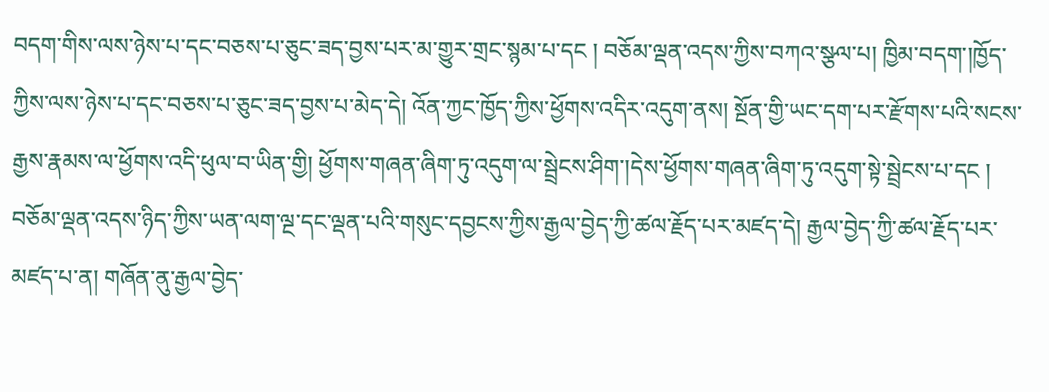བདག་གིས་ལས་ཉེས་པ་དང་བཅས་པ་ཅུང་ཟད་བྱས་པར་མ་གྱུར་གྲང་སྙམ་པ་དང ། བཅོམ་ལྡན་འདས་ཀྱིས་བཀའ་སྩལ་པ། ཁྱིམ་བདག་།ཁྱོད་ཀྱིས་ལས་ཉེས་པ་དང་བཅས་པ་ཅུང་ཟད་བྱས་པ་མེད་དེ། འོན་ཀྱང་ཁྱོད་ཀྱིས་ཕྱོགས་འདིར་འདུག་ནས། སྔོན་གྱི་ཡང་དག་པར་རྫོགས་པའི་སངས་རྒྱས་རྣམས་ལ་ཕྱོགས་འདི་ཕུལ་བ་ཡིན་གྱི། ཕྱོགས་གཞན་ཞིག་ཏུ་འདུག་ལ་སྦྲེངས་ཤིག་།དེས་ཕྱོགས་གཞན་ཞིག་ཏུ་འདུག་སྟེ་སྦྲེངས་པ་དང ། བཅོམ་ལྡན་འདས་ཉིད་ཀྱིས་ཡན་ལག་ལྔ་དང་ལྡན་པའི་གསུང་དབྱངས་ཀྱིས་རྒྱལ་བྱེད་ཀྱི་ཚལ་རྗོད་པར་མཛད་དེ། རྒྱལ་བྱེད་ཀྱི་ཚལ་རྗོད་པར་མཛད་པ་ན། གཞོན་ནུ་རྒྱལ་བྱེད་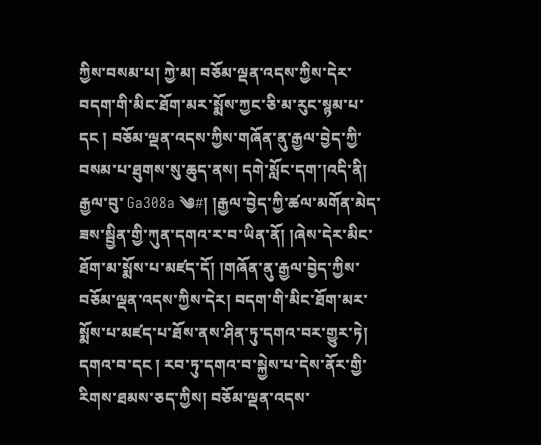ཀྱིས་བསམ་པ། ཀྱེ་མ། བཅོམ་ལྡན་འདས་ཀྱིས་དེར་བདག་གི་མིང་ཐོག་མར་སྨོས་ཀྱང་ཅི་མ་རུང་སྙམ་པ་དང ། བཅོམ་ལྡན་འདས་ཀྱིས་གཞོན་ནུ་རྒྱལ་བྱེད་ཀྱི་བསམ་པ་ཐུགས་སུ་ཆུད་ནས། དགེ་སློང་དག་།འདི་ནི། རྒྱལ་བུ་ Ga308a ༄#། །རྒྱལ་བྱེད་ཀྱི་ཚལ་མགོན་མེད་ཟས་སྦྱིན་གྱི་ཀུན་དགའ་ར་བ་ཡིན་ནོ། །ཞེས་དེར་མིང་ཐོག་མ་སྨོས་པ་མཛད་དོ། །གཞོན་ནུ་རྒྱལ་བྱེད་ཀྱིས་བཅོམ་ལྡན་འདས་ཀྱིས་དེར། བདག་གི་མིང་ཐོག་མར་སྨོས་པ་མཛད་པ་ཐོས་ནས་ཤིན་ཏུ་དགའ་བར་གྱུར་ཏེ། དགའ་བ་དང ། རབ་ཏུ་དགའ་བ་སྐྱེས་པ་དེས་ནོར་གྱི་རིགས་ཐམས་ཅད་ཀྱིས། བཅོམ་ལྡན་འདས་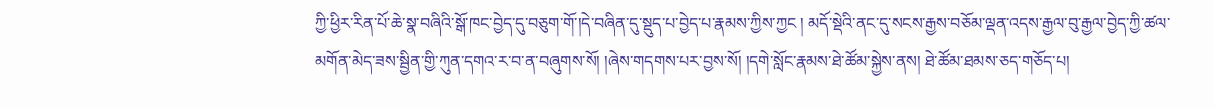ཀྱི་ཕྱིར་རིན་པོ་ཆེ་སྣ་བཞིའི་སྒོ་ཁང་བྱེད་དུ་བཅུག་གོ་།དེ་བཞིན་དུ་སྡུད་པ་བྱེད་པ་རྣམས་ཀྱིས་ཀྱང ། མདོ་སྡེའི་ནང་དུ་སངས་རྒྱས་བཅོམ་ལྡན་འདས་རྒྱལ་བུ་རྒྱལ་བྱེད་ཀྱི་ཚལ་མགོན་མེད་ཟས་སྦྱིན་གྱི་ཀུན་དགའ་ར་བ་ན་བཞུགས་སོ། །ཞེས་གདགས་པར་བྱས་སོ། །དགེ་སློང་རྣམས་ཐེ་ཚོམ་སྐྱེས་ནས། ཐེ་ཚོམ་ཐམས་ཅད་གཅོད་པ།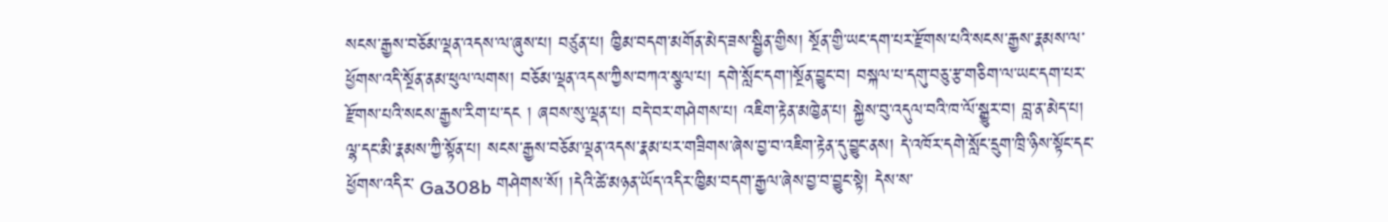སངས་རྒྱས་བཅོམ་ལྡན་འདས་ལ་ཞུས་པ། བཙུན་པ། ཁྱིམ་བདག་མགོན་མེད་ཟས་སྦྱིན་གྱིས། སྔོན་གྱི་ཡང་དག་པར་རྫོགས་པའི་སངས་རྒྱས་རྣམས་ལ་ཕྱོགས་འདི་སྔོན་ནམ་ཕུལ་ལགས། བཅོམ་ལྡན་འདས་ཀྱིས་བཀའ་སྩལ་པ། དགེ་སློང་དག་།སྔོན་བྱུང་བ། བསྐལ་པ་དགུ་བཅུ་རྩ་གཅིག་ལ་ཡང་དག་པར་རྫོགས་པའི་སངས་རྒྱས་རིག་པ་དང ། ཞབས་སུ་ལྡན་པ། བདེ་བར་གཤེགས་པ། འཇིག་རྟེན་མཁྱེན་པ། སྐྱེས་བུ་འདུལ་བའི་ཁ་ལོ་སྒྱུར་བ། བླ་ན་མེད་པ། ལྷ་དང་མི་རྣམས་ཀྱི་སྟོན་པ། སངས་རྒྱས་བཅོམ་ལྡན་འདས་རྣམ་པར་གཟིགས་ཞེས་བྱ་བ་འཇིག་རྟེན་དུ་བྱུང་ནས། དེ་འཁོར་དགེ་སློང་དྲུག་ཁྲི་ཉིས་སྟོང་དང་ཕྱོགས་འདིར་ Ga308b གཤེགས་སོ། །དེའི་ཚེ་མཉན་ཡོད་འདིར་ཁྱིམ་བདག་རྒྱལ་ཞེས་བྱ་བ་བྱུང་སྟེ། དེས་ས་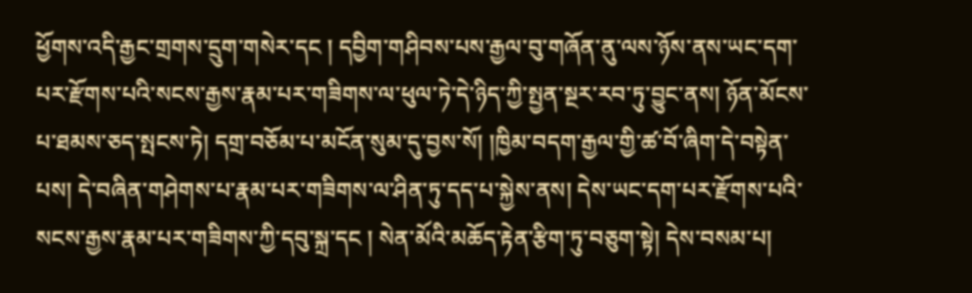ཕྱོགས་འདི་རྒྱང་གྲགས་དྲུག་གསེར་དང ། དབྱིག་གཤིབས་པས་རྒྱལ་བུ་གཞོན་ནུ་ལས་ཉོས་ནས་ཡང་དག་པར་རྫོགས་པའི་སངས་རྒྱས་རྣམ་པར་གཟིགས་ལ་ཕུལ་ཏེ་དེ་ཉིད་ཀྱི་སྤྱན་སྔར་རབ་ཏུ་བྱུང་ནས། ཉོན་མོངས་པ་ཐམས་ཅད་སྤངས་ཏེ། དགྲ་བཅོམ་པ་མངོན་སུམ་དུ་བྱས་སོ། །ཁྱིམ་བདག་རྒྱལ་གྱི་ཚ་བོ་ཞིག་དེ་བསྟེན་པས། དེ་བཞིན་གཤེགས་པ་རྣམ་པར་གཟིགས་ལ་ཤིན་ཏུ་དད་པ་སྐྱེས་ནས། དེས་ཡང་དག་པར་རྫོགས་པའི་སངས་རྒྱས་རྣམ་པར་གཟིགས་ཀྱི་དབུ་སྐྲ་དང ། སེན་མོའི་མཆོད་རྟེན་རྩིག་ཏུ་བཅུག་སྟེ། དེས་བསམ་པ།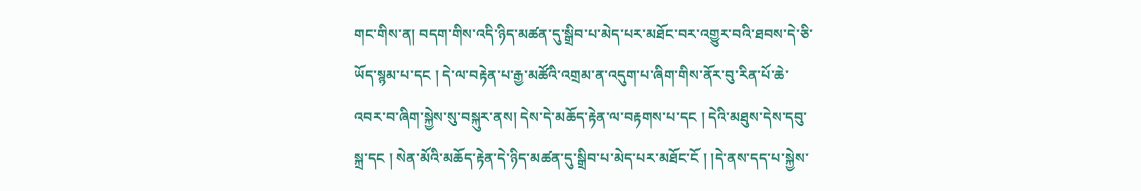གང་གིས་ན། བདག་གིས་འདི་ཉིད་མཚན་དུ་སྒྲིབ་པ་མེད་པར་མཐོང་བར་འགྱུར་བའི་ཐབས་དེ་ཅི་ཡོད་སྙམ་པ་དང ། དེ་ལ་བརྟེན་པ་རྒྱ་མཚོའི་འགྲམ་ན་འདུག་པ་ཞིག་གིས་ནོར་བུ་རིན་པོ་ཆེ་འབར་བ་ཞིག་སྐྱེས་སུ་བསྐུར་ནས། དེས་དེ་མཆོད་རྟེན་ལ་བརྟགས་པ་དང ། དེའི་མཐུས་དེས་དབུ་སྐྲ་དང ། སེན་མོའི་མཆོད་རྟེན་དེ་ཉིད་མཚན་དུ་སྒྲིབ་པ་མེད་པར་མཐོང་ངོ ། །དེ་ནས་དད་པ་སྐྱེས་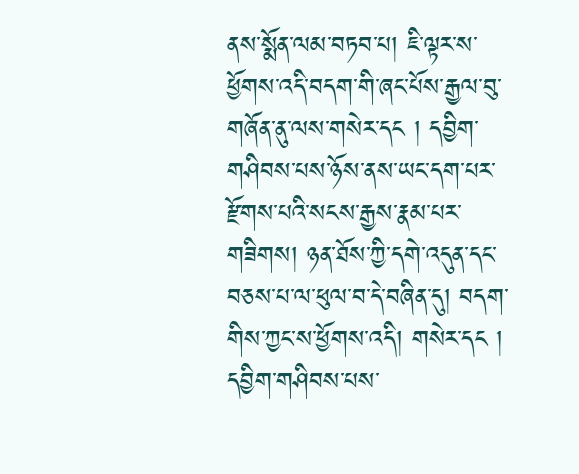ནས་སྨོན་ལམ་བཏབ་པ། ཇི་ལྟར་ས་ཕྱོགས་འདི་བདག་གི་ཞང་པོས་རྒྱལ་བུ་གཞོན་ནུ་ལས་གསེར་དང ། དབྱིག་གཤིབས་པས་ཉོས་ནས་ཡང་དག་པར་རྫོགས་པའི་སངས་རྒྱས་རྣམ་པར་གཟིགས། ཉན་ཐོས་ཀྱི་དགེ་འདུན་དང་བཅས་པ་ལ་ཕུལ་བ་དེ་བཞིན་དུ། བདག་གིས་ཀྱང་ས་ཕྱོགས་འདི། གསེར་དང ། དབྱིག་གཤིབས་པས་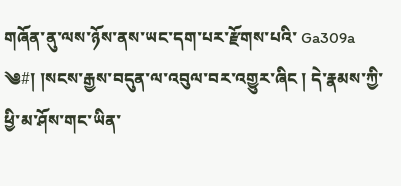གཞོན་ནུ་ལས་ཉོས་ནས་ཡང་དག་པར་རྫོགས་པའི་ Ga309a ༄#། །སངས་རྒྱས་བདུན་ལ་འབུལ་བར་འགྱུར་ཞིང ། དེ་རྣམས་ཀྱི་ཕྱི་མ་ཤོས་གང་ཡིན་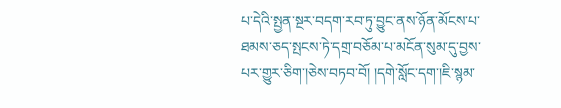པ་དེའི་སྤྱན་སྔར་བདག་རབ་ཏུ་བྱུང་ནས་ཉོན་མོངས་པ་ཐམས་ཅད་སྤངས་ཏེ་དགྲ་བཅོམ་པ་མངོན་སུམ་དུ་བྱས་པར་གྱུར་ཅིག་།ཅེས་བཏབ་བོ། །དགེ་སློང་དག་།ཇི་སྙམ་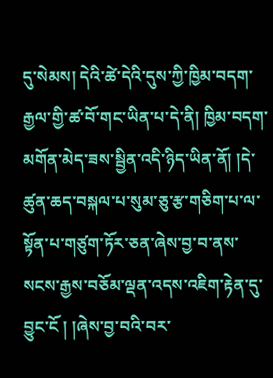དུ་སེམས། དེའི་ཚེ་དེའི་དུས་ཀྱི་ཁྱིམ་བདག་རྒྱལ་གྱི་ཚ་བོ་གང་ཡིན་པ་དེ་ནི། ཁྱིམ་བདག་མགོན་མེད་ཟས་སྦྱིན་འདི་ཉིད་ཡིན་ནོ། །དེ་ཚུན་ཆད་བསྐལ་པ་སུམ་ཅུ་རྩ་གཅིག་པ་ལ་སྟོན་པ་གཙུག་ཏོར་ཅན་ཞེས་བྱ་བ་ནས་སངས་རྒྱས་བཅོམ་ལྡན་འདས་འཇིག་རྟེན་དུ་བྱུང་ངོ ། །ཞེས་བྱ་བའི་བར་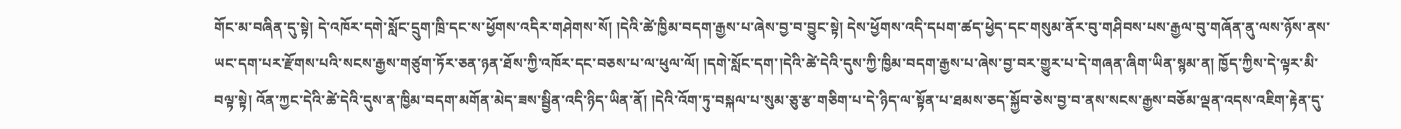གོང་མ་བཞིན་དུ་སྟེ། དེ་འཁོར་དགེ་སློང་དྲུག་ཁྲི་དང་ས་ཕྱོགས་འདིར་གཤེགས་སོ། །དེའི་ཚེ་ཁྱིམ་བདག་རྒྱས་པ་ཞེས་བྱ་བ་བྱུང་སྟེ། དེས་ཕྱོགས་འདི་དཔག་ཚད་ཕྱེད་དང་གསུམ་ནོར་བུ་གཤིབས་པས་རྒྱལ་བུ་གཞོན་ནུ་ལས་ཉོས་ནས་ཡང་དག་པར་རྫོགས་པའི་སངས་རྒྱས་གཙུག་ཏོར་ཅན་ཉན་ཐོས་ཀྱི་འཁོར་དང་བཅས་པ་ལ་ཕུལ་ལོ། །དགེ་སློང་དག་།དེའི་ཚེ་དེའི་དུས་ཀྱི་ཁྱིམ་བདག་རྒྱས་པ་ཞེས་བྱ་བར་གྱུར་པ་དེ་གཞན་ཞིག་ཡིན་སྙམ་ན། ཁྱོད་ཀྱིས་དེ་ལྟར་མི་བལྟ་སྟེ། འོན་ཀྱང་དེའི་ཚེ་དེའི་དུས་ན་ཁྱིམ་བདག་མགོན་མེད་ཟས་སྦྱིན་འདི་ཉིད་ཡིན་ནོ། །དེའི་འོག་ཏུ་བསྐལ་པ་སུམ་ཅུ་རྩ་གཅིག་པ་དེ་ཉིད་ལ་སྟོན་པ་ཐམས་ཅད་སྐྱོབ་ཅེས་བྱ་བ་ནས་སངས་རྒྱས་བཅོམ་ལྡན་འདས་འཇིག་རྟེན་དུ་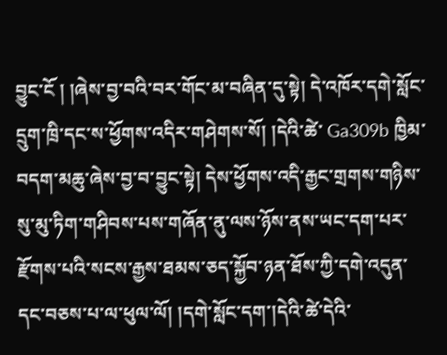བྱུང་ངོ ། །ཞེས་བྱ་བའི་བར་གོང་མ་བཞིན་དུ་སྟེ། དེ་འཁོར་དགེ་སློང་དྲུག་ཁྲི་དང་ས་ཕྱོགས་འདིར་གཤེགས་སོ། །དེའི་ཚེ་ Ga309b ཁྱིམ་བདག་མཆུ་ཞེས་བྱ་བ་བྱུང་སྟེ། དེས་ཕྱོགས་འདི་རྒྱང་གྲགས་གཉིས་སུ་མུ་ཏིག་གཤིབས་པས་གཞོན་ནུ་ལས་ཉོས་ནས་ཡང་དག་པར་རྫོགས་པའི་སངས་རྒྱས་ཐམས་ཅད་སྐྱོབ་ཉན་ཐོས་ཀྱི་དགེ་འདུན་དང་བཅས་པ་ལ་ཕུལ་ལོ། །དགེ་སློང་དག་།དེའི་ཚེ་དེའི་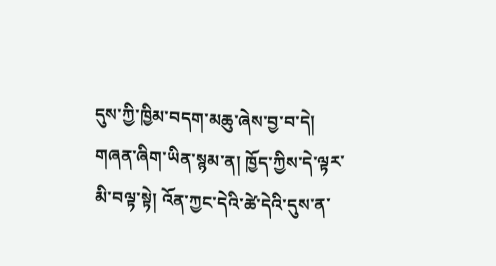དུས་ཀྱི་ཁྱིམ་བདག་མཆུ་ཞེས་བྱ་བ་དེ། གཞན་ཞིག་ཡིན་སྙམ་ན། ཁྱོད་ཀྱིས་དེ་ལྟར་མི་བལྟ་སྟེ། འོན་ཀྱང་དེའི་ཚེ་དེའི་དུས་ན་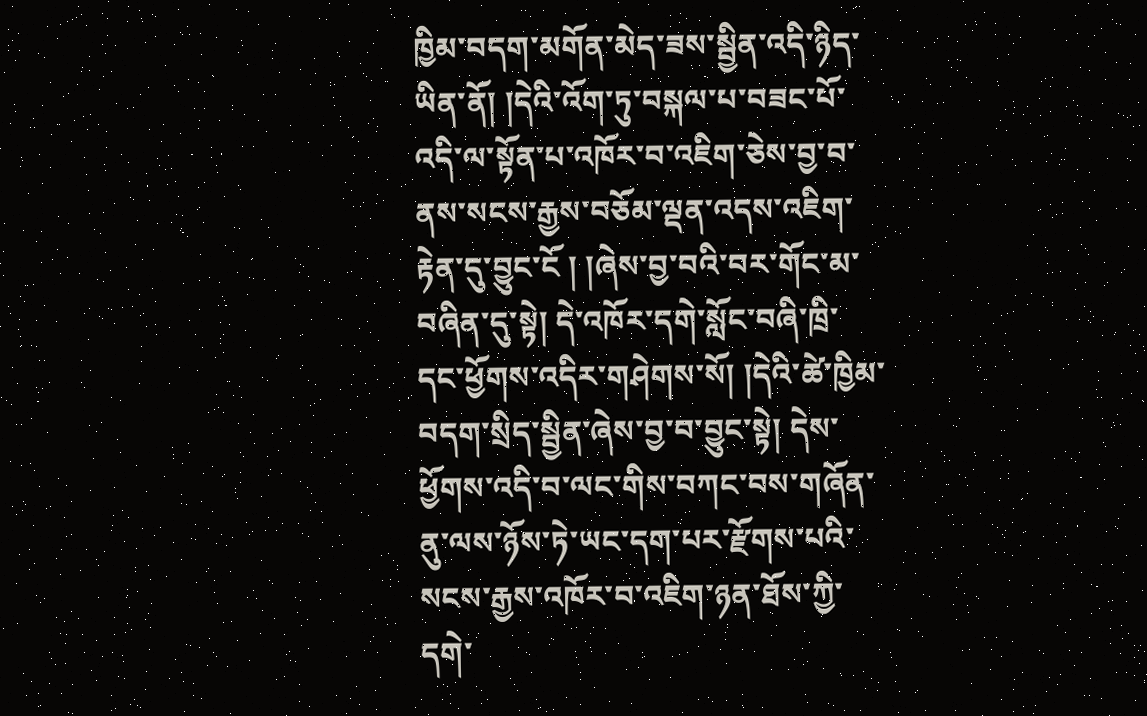ཁྱིམ་བདག་མགོན་མེད་ཟས་སྦྱིན་འདི་ཉིད་ཡིན་ནོ། །དེའི་འོག་ཏུ་བསྐལ་པ་བཟང་པོ་འདི་ལ་སྟོན་པ་འཁོར་བ་འཇིག་ཅེས་བྱ་བ་ནས་སངས་རྒྱས་བཅོམ་ལྡན་འདས་འཇིག་རྟེན་དུ་བྱུང་ངོ ། །ཞེས་བྱ་བའི་བར་གོང་མ་བཞིན་དུ་སྟེ། དེ་འཁོར་དགེ་སློང་བཞི་ཁྲི་དང་ཕྱོགས་འདིར་གཤེགས་སོ། །དེའི་ཚེ་ཁྱིམ་བདག་སྲིད་སྦྱིན་ཞེས་བྱ་བ་བྱུང་སྟེ། དེས་ཕྱོགས་འདི་བ་ལང་གིས་བཀང་བས་གཞོན་ནུ་ལས་ཉོས་ཏེ་ཡང་དག་པར་རྫོགས་པའི་སངས་རྒྱས་འཁོར་བ་འཇིག་ཉན་ཐོས་ཀྱི་དགེ་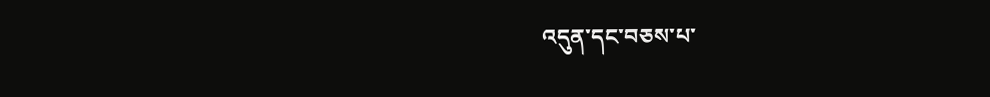འདུན་དང་བཅས་པ་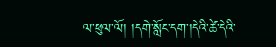ལ་ཕུལ་ལོ། །དགེ་སློང་དག་།དེའི་ཚེ་དེའི་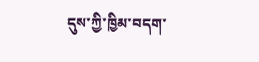དུས་ཀྱི་ཁྱིམ་བདག་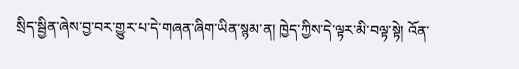སྲིད་སྦྱིན་ཞེས་བྱ་བར་གྱུར་པ་དེ་གཞན་ཞིག་ཡིན་སྙམ་ན། ཁྱེད་ཀྱིས་དེ་ལྟར་མི་བལྟ་སྟེ། འོན་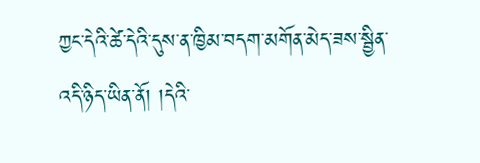ཀྱང་དེའི་ཚེ་དེའི་དུས་ན་ཁྱིམ་བདག་མགོན་མེད་ཟས་སྦྱིན་འདི་ཉིད་ཡིན་ནོ། །དེའི་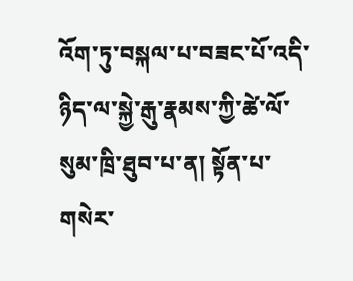འོག་ཏུ་བསྐལ་པ་བཟང་པོ་འདི་ཉིད་ལ་སྐྱེ་རྒུ་རྣམས་ཀྱི་ཚེ་ལོ་སུམ་ཁྲི་ཐུབ་པ་ན། སྟོན་པ་གསེར་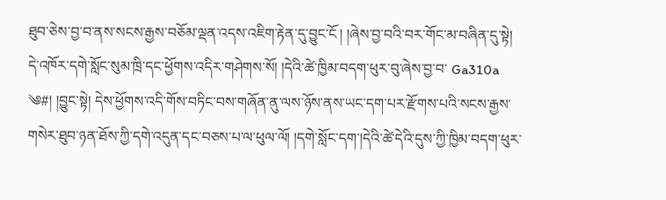ཐུབ་ཅེས་བྱ་བ་ནས་སངས་རྒྱས་བཅོམ་ལྡན་འདས་འཇིག་རྟེན་དུ་བྱུང་ངོ ། །ཞེས་བྱ་བའི་བར་གོང་མ་བཞིན་དུ་སྟེ། དེ་འཁོར་དགེ་སློང་སུམ་ཁྲི་དང་ཕྱོགས་འདིར་གཤེགས་སོ། །དེའི་ཚེ་ཁྱིམ་བདག་ཕུར་བུ་ཞེས་བྱ་བ་ Ga310a ༄#། །བྱུང་སྟེ། དེས་ཕྱོགས་འདི་གོས་བཏིང་བས་གཞོན་ནུ་ལས་ཉོས་ནས་ཡང་དག་པར་རྫོགས་པའི་སངས་རྒྱས་གསེར་ཐུབ་ཉན་ཐོས་ཀྱི་དགེ་འདུན་དང་བཅས་པ་ལ་ཕུལ་ལོ། །དགེ་སློང་དག་།དེའི་ཚེ་དེའི་དུས་ཀྱི་ཁྱིམ་བདག་ཕུར་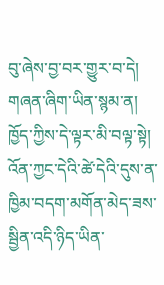བུ་ཞེས་བྱ་བར་གྱུར་བ་དེ། གཞན་ཞིག་ཡིན་སྙམ་ན། ཁྱོད་ཀྱིས་དེ་ལྟར་མི་བལྟ་སྟེ། འོན་ཀྱང་དེའི་ཚེ་དེའི་དུས་ན་ཁྱིམ་བདག་མགོན་མེད་ཟས་སྦྱིན་འདི་ཉིད་ཡིན་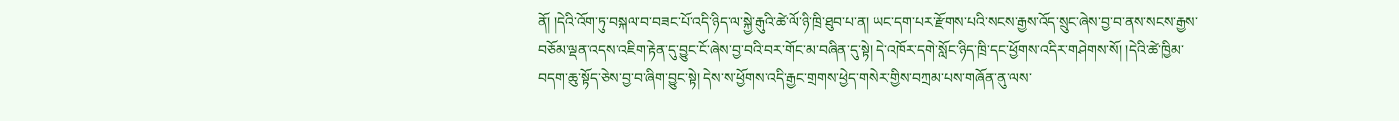ནོ། །དེའི་འོག་ཏུ་བསྐལ་བ་བཟང་པོ་འདི་ཉིད་ལ་སྐྱེ་རྒུའི་ཚེ་ལོ་ཉི་ཁྲི་ཐུབ་པ་ན། ཡང་དག་པར་རྫོགས་པའི་སངས་རྒྱས་འོད་སྲུང་ཞེས་བྱ་བ་ནས་སངས་རྒྱས་བཅོམ་ལྡན་འདས་འཇིག་རྟེན་དུ་བྱུང་ངོ་ཞེས་བྱ་བའི་བར་གོང་མ་བཞིན་དུ་སྟེ། དེ་འཁོར་དགེ་སློང་ཉིད་ཁྲི་དང་ཕྱོགས་འདིར་གཤེགས་སོ། །དེའི་ཚེ་ཁྱིམ་བདག་ཆུ་སྟོད་ཅེས་བྱ་བ་ཞིག་བྱུང་སྟེ། དེས་ས་ཕྱོགས་འདི་རྒྱང་གྲགས་ཕྱེད་གསེར་གྱིས་བཀྲམ་པས་གཞོན་ནུ་ལས་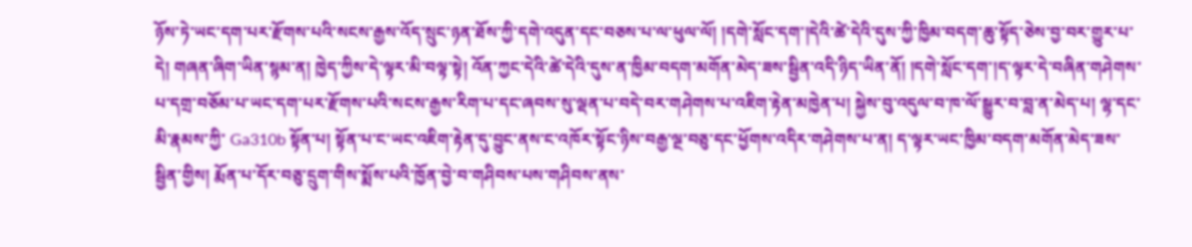ཉོས་ཏེ་ཡང་དག་པར་རྫོགས་པའི་སངས་རྒྱས་འོད་སྲུང་ཉན་ཐོས་ཀྱི་དགེ་འདུན་དང་བཅས་པ་ལ་ཕུལ་ལོ། །དགེ་སློང་དག་།དེའི་ཚེ་དེའི་དུས་ཀྱི་ཁྱིམ་བདག་ཆུ་སྟོད་ཅེས་བྱ་བར་གྱུར་པ་དེ། གཞན་ཞིག་ཡིན་སྙམ་ན། ཁྱེད་ཀྱིས་དེ་ལྟར་མི་བལྟ་སྟེ། འོན་ཀྱང་དེའི་ཚེ་དེའི་དུས་ན་ཁྱིམ་བདག་མགོན་མེད་ཟས་སྦྱིན་འདི་ཉིད་ཡིན་ནོ། །དགེ་སློང་དག་།ད་ལྟར་དེ་བཞིན་གཤེགས་པ་དགྲ་བཅོམ་པ་ཡང་དག་པར་རྫོགས་པའི་སངས་རྒྱས་རིག་པ་དང་ཞབས་སུ་ལྡན་པ་བདེ་བར་གཤེགས་པ་འཇིག་རྟེན་མཁྱེན་པ། སྐྱེས་བུ་འདུལ་བ་ཁ་ལོ་སྒྱུར་བ་བླ་ན་མེད་པ། ལྷ་དང་མི་རྣམས་ཀྱི་ Ga310b སྟོན་པ། སྟོན་པ་ང་ཡང་འཇིག་རྟེན་དུ་བྱུང་ནས་ང་འཁོར་སྟོང་ཉིས་བརྒྱ་ལྔ་བཅུ་དང་ཕྱོགས་འདིར་གཤེགས་པ་ན། ད་ལྟར་ཡང་ཁྱིམ་བདག་མགོན་མེད་ཟས་སྦྱིན་གྱིས། རྨོན་པ་དོར་བཅུ་དྲུག་གིས་སྨོས་པའི་ཁྱོན་བྱེ་བ་གཤིབས་པས་གཤིབས་ནས་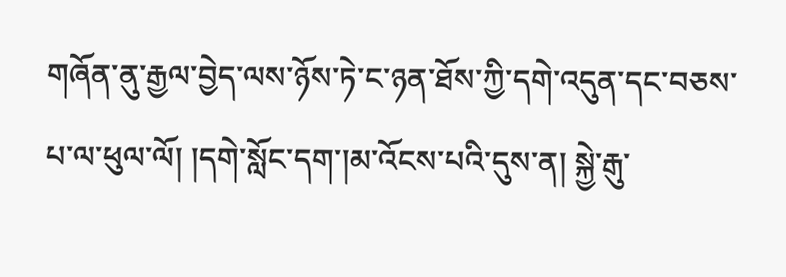གཞོན་ནུ་རྒྱལ་བྱེད་ལས་ཉོས་ཏེ་ང་ཉན་ཐོས་ཀྱི་དགེ་འདུན་དང་བཅས་པ་ལ་ཕུལ་ལོ། །དགེ་སློང་དག་།མ་འོངས་པའི་དུས་ན། སྐྱེ་རྒུ་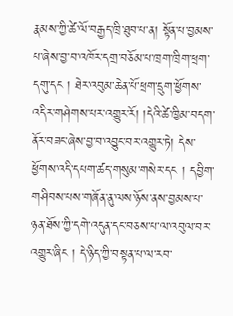རྣམས་ཀྱི་ཚེ་ལོ་བརྒྱད་ཁྲི་ཐུབ་པ་ན། སྟོན་པ་བྱམས་པ་ཞེས་བྱ་བ་འཁོར་དགྲ་བཅོམ་པ་ཁྲག་ཁྲིག་ཕྲག་དགུ་དང ། ཐེར་འབུམ་ཆེན་པོ་ཕྲག་དྲུག་ཕྱོགས་འདིར་གཤེགས་པར་འགྱུར་རོ། །དེའི་ཚེ་ཁྱིམ་བདག་ནོར་བཟང་ཞེས་བྱ་བ་འབྱུང་བར་འགྱུར་ཏེ། དེས་ཕྱོགས་འདི་དཔག་ཚད་གསུམ་གསེར་དང ། དབྱིག་གཤིབས་པས་གཞོན་ནུ་ལས་ཉོས་ནས་བྱམས་པ་ཉན་ཐོས་ཀྱི་དགེ་འདུན་དང་བཅས་པ་ལ་འབུལ་བར་འགྱུར་ཞིང ། དེ་ཉིད་ཀྱི་བསྟན་པ་ལ་རབ་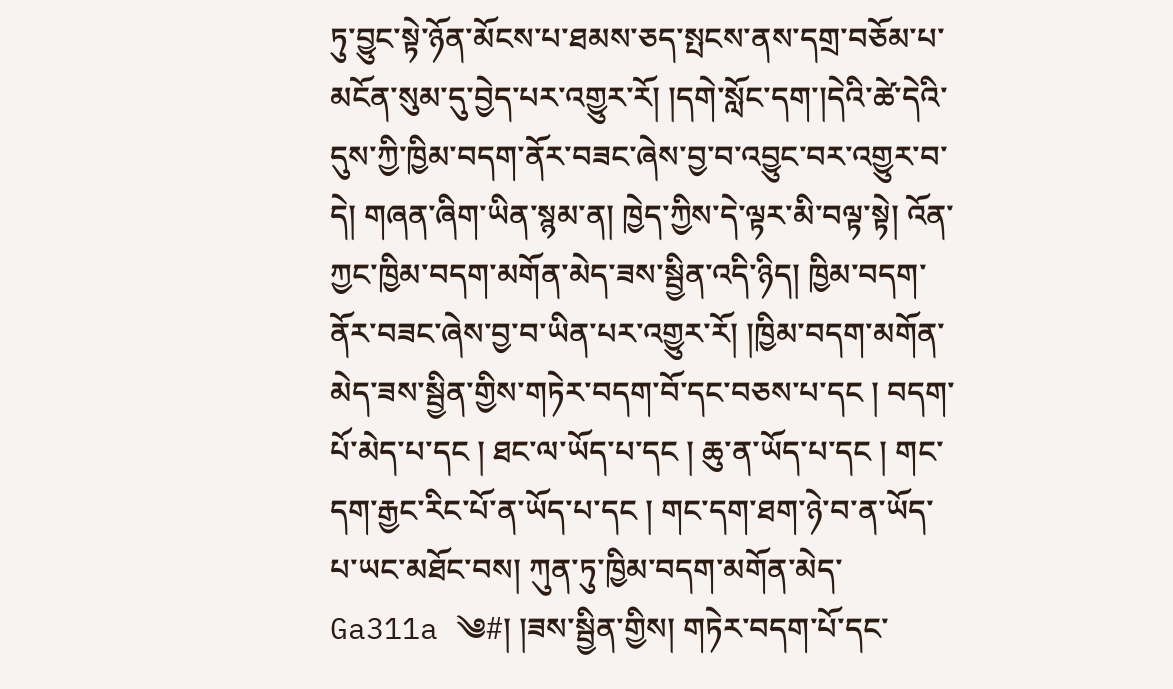ཏུ་བྱུང་སྟེ་ཉོན་མོངས་པ་ཐམས་ཅད་སྤངས་ནས་དགྲ་བཅོམ་པ་མངོན་སུམ་དུ་བྱེད་པར་འགྱུར་རོ། །དགེ་སློང་དག་།དེའི་ཚེ་དེའི་དུས་ཀྱི་ཁྱིམ་བདག་ནོར་བཟང་ཞེས་བྱ་བ་འབྱུང་བར་འགྱུར་བ་དེ། གཞན་ཞིག་ཡིན་སྙམ་ན། ཁྱེད་ཀྱིས་དེ་ལྟར་མི་བལྟ་སྟེ། འོན་ཀྱང་ཁྱིམ་བདག་མགོན་མེད་ཟས་སྦྱིན་འདི་ཉིད། ཁྱིམ་བདག་ནོར་བཟང་ཞེས་བྱ་བ་ཡིན་པར་འགྱུར་རོ། །ཁྱིམ་བདག་མགོན་མེད་ཟས་སྦྱིན་གྱིས་གཏེར་བདག་བོ་དང་བཅས་པ་དང ། བདག་པོ་མེད་པ་དང ། ཐང་ལ་ཡོད་པ་དང ། ཆུ་ན་ཡོད་པ་དང ། གང་དག་རྒྱང་རིང་པོ་ན་ཡོད་པ་དང ། གང་དག་ཐག་ཉེ་བ་ན་ཡོད་པ་ཡང་མཐོང་བས། ཀུན་ཏུ་ཁྱིམ་བདག་མགོན་མེད་ Ga311a ༄#། །ཟས་སྦྱིན་གྱིས། གཏེར་བདག་པོ་དང་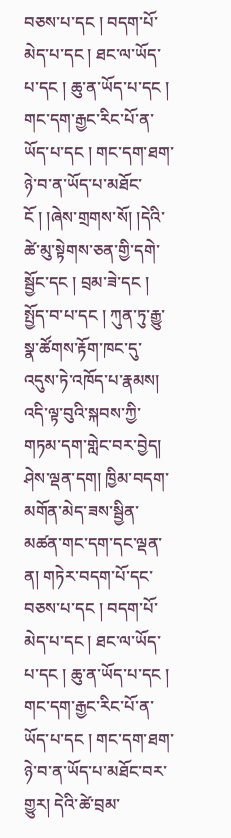བཅས་པ་དང ། བདག་པོ་མེད་པ་དང ། ཐང་ལ་ཡོད་པ་དང ། ཆུ་ན་ཡོད་པ་དང ། གང་དག་རྒྱང་རིང་པོ་ན་ཡོད་པ་དང ། གང་དག་ཐག་ཉེ་བ་ན་ཡོད་པ་མཐོང་ངོ ། །ཞེས་གྲགས་སོ། །དེའི་ཚེ་མུ་སྟེགས་ཅན་གྱི་དགེ་སྦྱོང་དང ། བྲམ་ཟེ་དང ། སྤྱོད་བ་པ་དང ། ཀུན་ཏུ་རྒྱུ་སྣ་ཚོགས་རྟོག་ཁང་དུ་འདུས་ཏེ་འཁོད་པ་རྣམས། འདི་ལྟ་བུའི་སྐབས་ཀྱི་གཏམ་དག་གླེང་བར་བྱེད། ཤེས་ལྡན་དག། ཁྱིམ་བདག་མགོན་མེད་ཟས་སྦྱིན་མཚན་གང་དག་དང་ལྡན་ན། གཏེར་བདག་པོ་དང་བཅས་པ་དང ། བདག་པོ་མེད་པ་དང ། ཐང་ལ་ཡོད་པ་དང ། ཆུ་ན་ཡོད་པ་དང ། གང་དག་རྒྱང་རིང་པོ་ན་ཡོད་པ་དང ། གང་དག་ཐག་ཉེ་བ་ན་ཡོད་པ་མཐོང་བར་གྱུར། དེའི་ཚེ་བྲམ་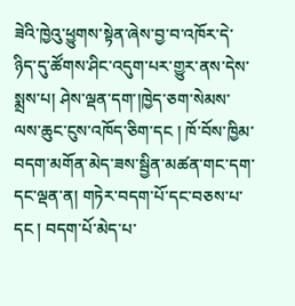ཟེའི་ཁྱེའུ་ཕྱུགས་སྟེན་ཞེས་བྱ་བ་འཁོར་དེ་ཉིད་དུ་ཚོགས་ཤིང་འདུག་པར་གྱུར་ནས་དེས་སྨྲས་པ། ཤེས་ལྡན་དག་།ཁྱེད་ཅག་སེམས་ལས་ཆུང་ངུས་འཁོད་ཅིག་དང ། ཁོ་བོས་ཁྱིམ་བདག་མགོན་མེད་ཟས་སྦྱིན་མཚན་གང་དག་དང་ལྡན་ན། གཏེར་བདག་པོ་དང་བཅས་པ་དང ། བདག་པོ་མེད་པ་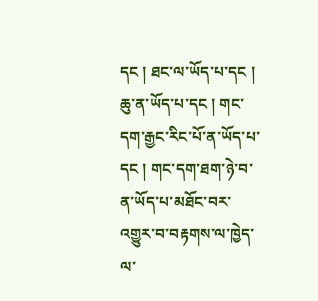དང ། ཐང་ལ་ཡོད་པ་དང ། ཆུ་ན་ཡོད་པ་དང ། གང་དག་རྒྱང་རིང་པོ་ན་ཡོད་པ་དང ། གང་དག་ཐག་ཉེ་བ་ན་ཡོད་པ་མཐོང་བར་འགྱུར་བ་བརྟགས་ལ་ཁྱེད་ལ་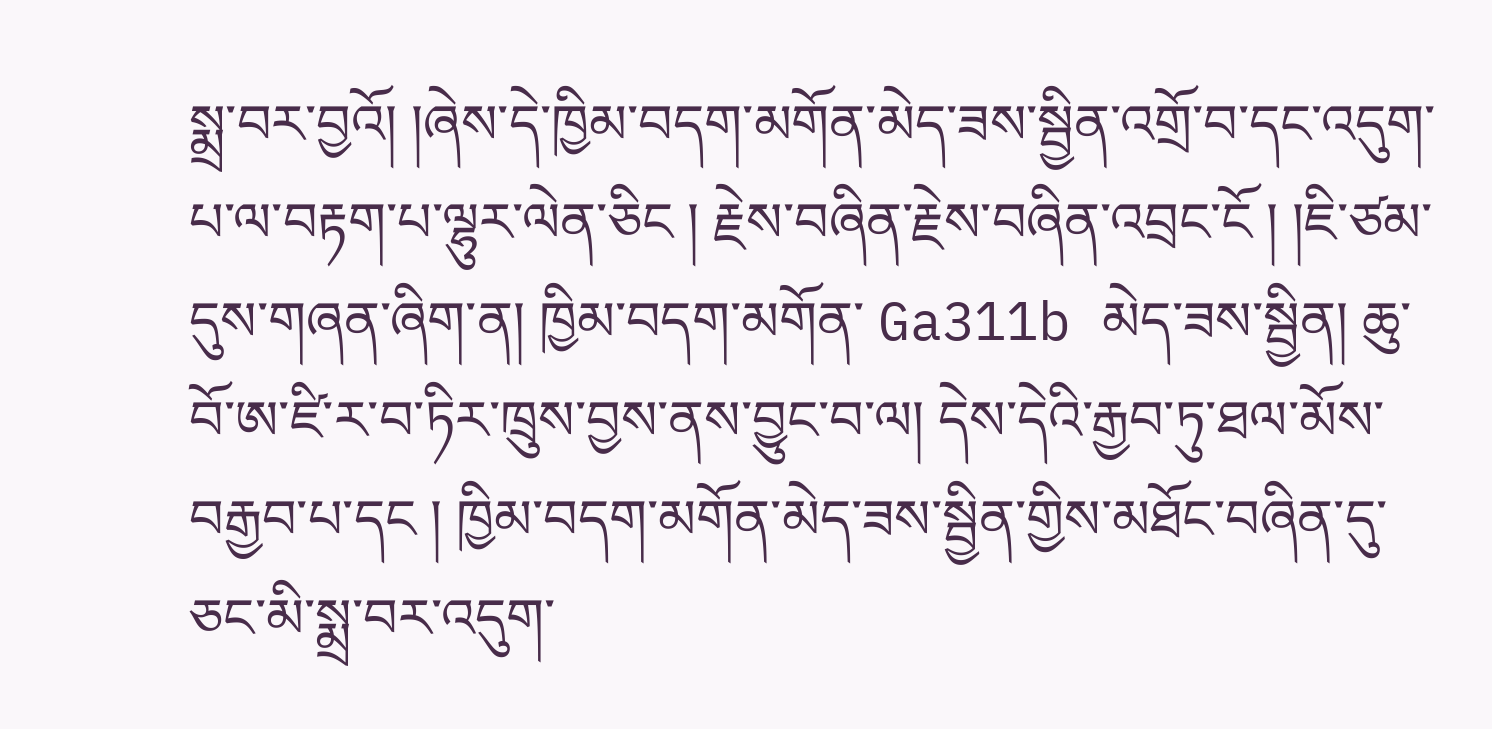སྨྲ་བར་བྱའོ། །ཞེས་དེ་ཁྱིམ་བདག་མགོན་མེད་ཟས་སྦྱིན་འགྲོ་བ་དང་འདུག་པ་ལ་བརྟག་པ་ལྷུར་ལེན་ཅིང ། རྗེས་བཞིན་རྗེས་བཞིན་འབྲང་ངོ ། །ཇི་ཙམ་དུས་གཞན་ཞིག་ན། ཁྱིམ་བདག་མགོན་ Ga311b མེད་ཟས་སྦྱིན། ཆུ་བོ་ཨ་ཛི་ར་བ་ཏིར་ཁྲུས་བྱས་ནས་བྱུང་བ་ལ། དེས་དེའི་རྒྱབ་ཏུ་ཐལ་མོས་བརྒྱབ་པ་དང ། ཁྱིམ་བདག་མགོན་མེད་ཟས་སྦྱིན་གྱིས་མཐོང་བཞིན་དུ་ཅང་མི་སྨྲ་བར་འདུག་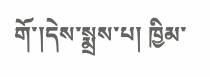གོ་།དེས་སྨྲས་པ། ཁྱིམ་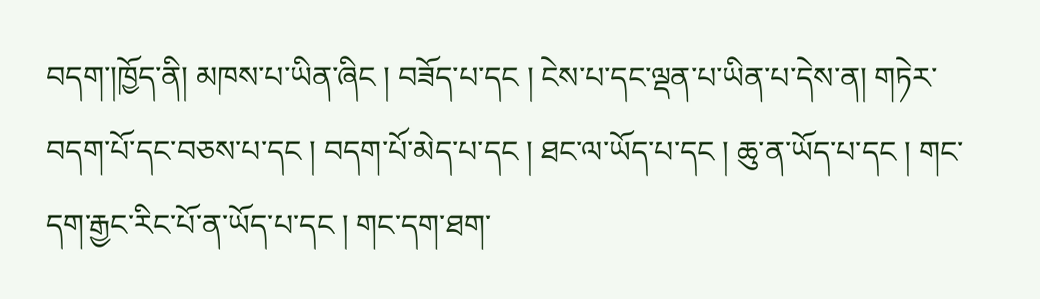བདག་།ཁྱོད་ནི། མཁས་པ་ཡིན་ཞིང ། བཟོད་པ་དང ། ངེས་པ་དང་ལྡན་པ་ཡིན་པ་དེས་ན། གཏེར་བདག་པོ་དང་བཅས་པ་དང ། བདག་པོ་མེད་པ་དང ། ཐང་ལ་ཡོད་པ་དང ། ཆུ་ན་ཡོད་པ་དང ། གང་དག་རྒྱང་རིང་པོ་ན་ཡོད་པ་དང ། གང་དག་ཐག་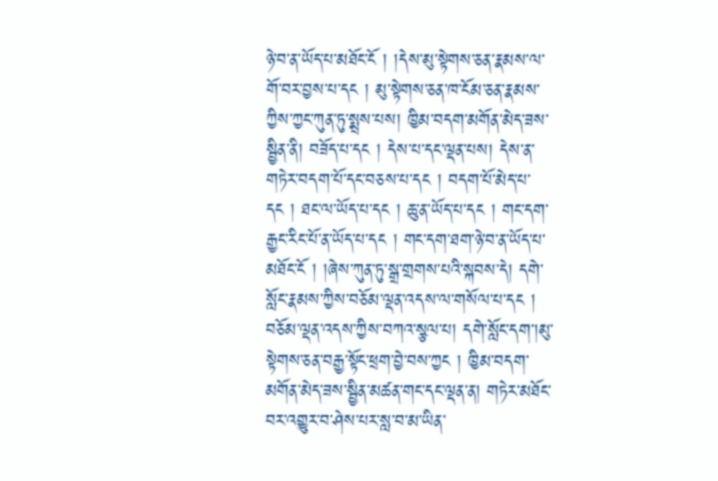ཉེ་བ་ན་ཡོད་པ་མཐོང་ངོ ། །དེས་མུ་སྟེགས་ཅན་རྣམས་ལ་གོ་བར་བྱས་པ་དང ། མུ་སྟེགས་ཅན་ཁ་ངོམ་ཅན་རྣམས་ཀྱིས་ཀྱང་ཀུན་ཏུ་སྨྲས་པས། ཁྱིམ་བདག་མགོན་མེད་ཟས་སྦྱིན་ནི། བཟོད་པ་དང ། དེས་པ་དང་ལྡན་པས། དེས་ན་གཏེར་བདག་པོ་དང་བཅས་པ་དང ། བདག་པོ་མེད་པ་དང ། ཐང་ལ་ཡོད་པ་དང ། ཆུ་ན་ཡོད་པ་དང ། གང་དག་རྒྱང་རིང་པོ་ན་ཡོད་པ་དང ། གང་དག་ཐག་ཉེ་བ་ན་ཡོད་པ་མཐོང་ངོ ། །ཞེས་ཀུན་ཏུ་སྒྲ་གྲགས་པའི་སྐབས་དེ། དགེ་སློང་རྣམས་ཀྱིས་བཅོམ་ལྡན་འདས་ལ་གསོལ་པ་དང ། བཅོམ་ལྡན་འདས་ཀྱིས་བཀའ་སྩལ་པ། དགེ་སློང་དག་།མུ་སྟེགས་ཅན་བརྒྱ་སྟོང་ཕྲག་བྱེ་བས་ཀྱང ། ཁྱིམ་བདག་མགོན་མེད་ཟས་སྦྱིན་མཚན་གང་དང་ལྡན་ན། གཏེར་མཐོང་བར་འགྱུར་བ་ཤེས་པར་སླ་བ་མ་ཡིན་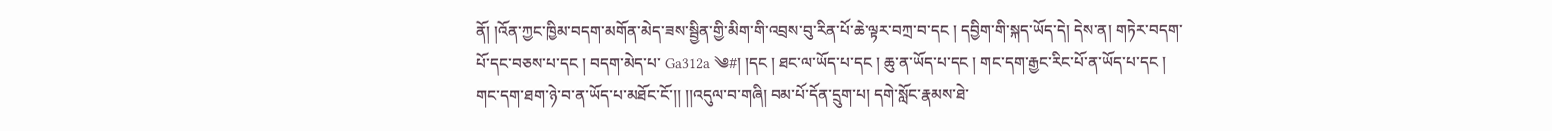ནོ། །འོན་ཀྱང་ཁྱིམ་བདག་མགོན་མེད་ཟས་སྦྱིན་གྱི་མིག་གི་འབྲས་བུ་རིན་པོ་ཆེ་ལྟར་བཀྲ་བ་དང ། དབྱིག་གི་སྐད་ཡོད་དེ། དེས་ན། གཏེར་བདག་པོ་དང་བཅས་པ་དང ། བདག་མེད་པ་ Ga312a ༄#། །དང ། ཐང་ལ་ཡོད་པ་དང ། ཆུ་ན་ཡོད་པ་དང ། གང་དག་རྒྱང་རིང་པོ་ན་ཡོད་པ་དང ། གང་དག་ཐག་ཉེ་བ་ན་ཡོད་པ་མཐོང་ངོ་།། །།འདུལ་བ་གཞི། བམ་པོ་དོན་དྲུག་པ། དགེ་སློང་རྣམས་ཐེ་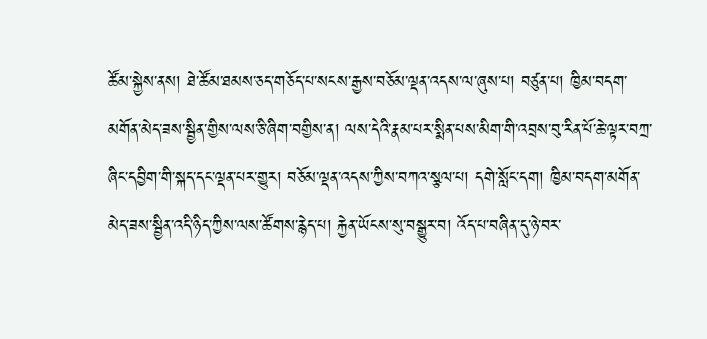ཚོམ་སྐྱེས་ནས། ཐེ་ཚོམ་ཐམས་ཅད་གཅོད་པ་སངས་རྒྱས་བཅོམ་ལྡན་འདས་ལ་ཞུས་པ། བཙུན་པ། ཁྱིམ་བདག་མགོན་མེད་ཟས་སྦྱིན་གྱིས་ལས་ཅི་ཞིག་བགྱིས་ན། ལས་དེའི་རྣམ་པར་སྨིན་པས་མིག་གི་འབྲས་བུ་རིན་པོ་ཆེ་ལྟར་བཀྲ་ཞིང་དབྱིག་གི་སྐད་དང་ལྡན་པར་གྱུར། བཅོམ་ལྡན་འདས་ཀྱིས་བཀའ་སྩལ་པ། དགེ་སློང་དག། ཁྱིམ་བདག་མགོན་མེད་ཟས་སྦྱིན་འདི་ཉིད་ཀྱིས་ལས་ཚོགས་རྙེད་པ། རྐྱེན་ཡོངས་སུ་བསྒྱུར་བ། འོད་པ་བཞིན་དུ་ཉེ་བར་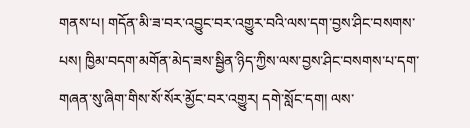གནས་པ། གདོན་མི་ཟ་བར་འབྱུང་བར་འགྱུར་བའི་ལས་དག་བྱས་ཤིང་བསགས་པས། ཁྱིམ་བདག་མགོན་མེད་ཟས་སྦྱིན་ཉིད་ཀྱིས་ལས་བྱས་ཤིང་བསགས་པ་དག་གཞན་སུ་ཞིག་གིས་སོ་སོར་མྱོང་བར་འགྱུར། དགེ་སློང་དག། ལས་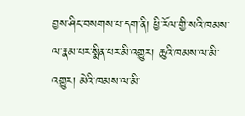བྱས་ཤིང་བསགས་པ་དག་ནི། ཕྱི་རོལ་གྱི་སའི་ཁམས་ལ་རྣམ་པར་སྨིན་པར་མི་འགྱུར། ཆུའི་ཁམས་ལ་མི་འགྱུར། མེའི་ཁམས་ལ་མི་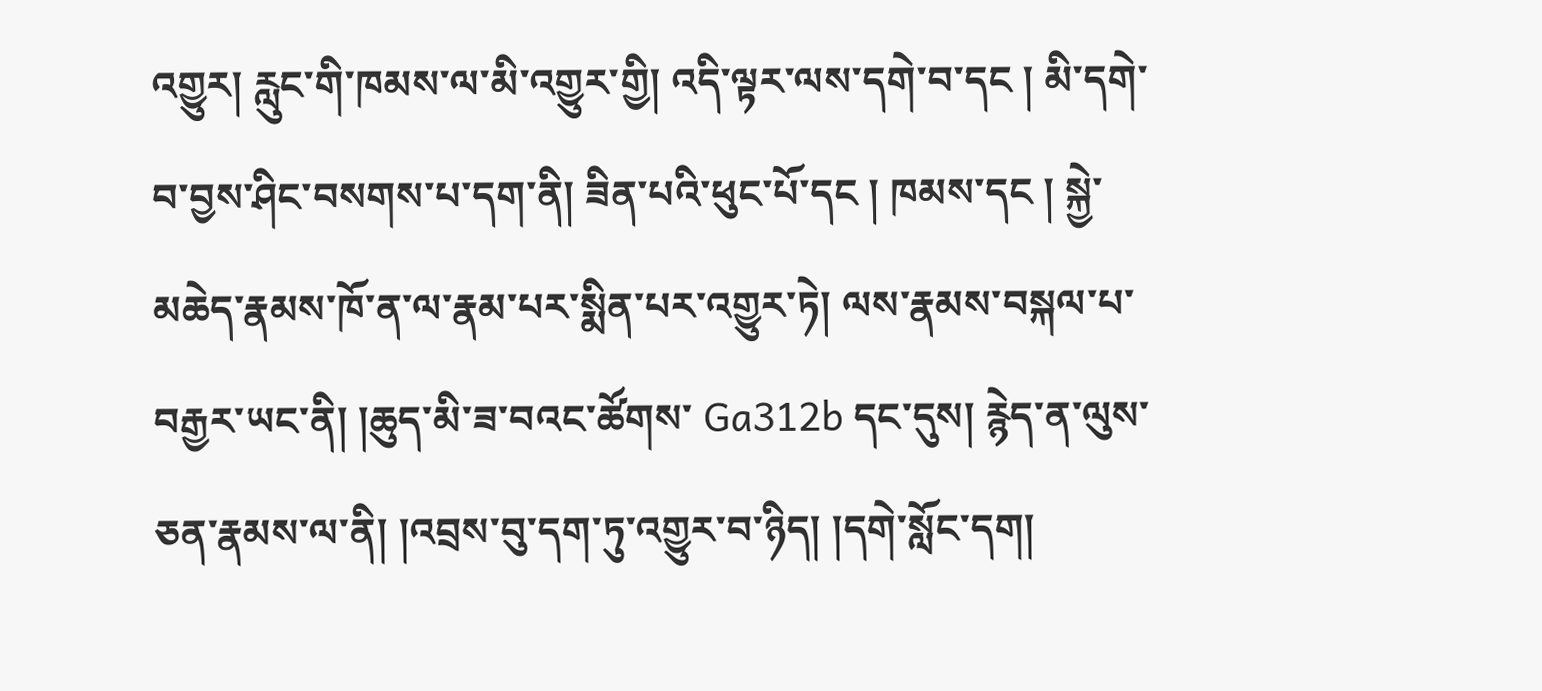འགྱུར། རླུང་གི་ཁམས་ལ་མི་འགྱུར་གྱི། འདི་ལྟར་ལས་དགེ་བ་དང ། མི་དགེ་བ་བྱས་ཤིང་བསགས་པ་དག་ནི། ཟིན་པའི་ཕུང་པོ་དང ། ཁམས་དང ། སྐྱེ་མཆེད་རྣམས་ཁོ་ན་ལ་རྣམ་པར་སྨིན་པར་འགྱུར་ཏེ། ལས་རྣམས་བསྐལ་པ་བརྒྱར་ཡང་ནི། །ཆུད་མི་ཟ་བའང་ཚོགས་ Ga312b དང་དུས། རྙེད་ན་ལུས་ཅན་རྣམས་ལ་ནི། །འབྲས་བུ་དག་ཏུ་འགྱུར་བ་ཉིད། །དགེ་སློང་དག།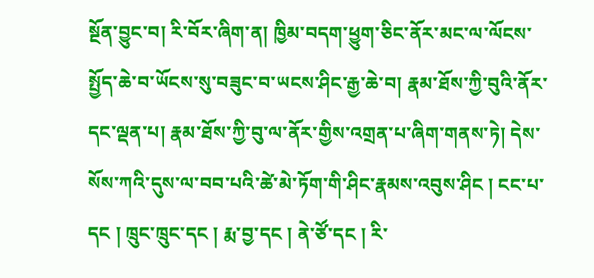སྔོན་བྱུང་བ། རི་བོར་ཞིག་ན། ཁྱིམ་བདག་ཕྱུག་ཅིང་ནོར་མང་ལ་ལོངས་སྤྱོད་ཆེ་བ་ཡོངས་སུ་བཟུང་བ་ཡངས་ཤིང་རྒྱ་ཆེ་བ། རྣམ་ཐོས་ཀྱི་བུའི་ནོར་དང་ལྡན་པ། རྣམ་ཐོས་ཀྱི་བུ་ལ་ནོར་གྱིས་འགྲན་པ་ཞིག་གནས་ཏེ། དེས་སོས་ཀའི་དུས་ལ་བབ་པའི་ཚེ་མེ་ཏོག་གི་ཤིང་རྣམས་འབུས་ཤིང ། ངང་པ་དང ། ཁྲུང་ཁྲུང་དང ། རྨ་བྱ་དང ། ནེ་ཙོ་དང ། རི་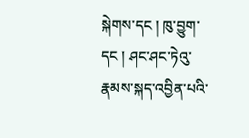སྐེགས་དང ། ཁུ་བྱུག་དང ། ཤང་ཤང་ཏེའུ་རྣམས་སྐད་འབྱིན་པའི་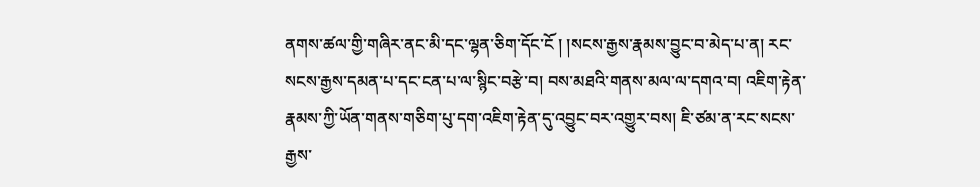ནགས་ཚལ་གྱི་གཞིར་ནང་མི་དང་ལྷན་ཅིག་དོང་ངོ ། །སངས་རྒྱས་རྣམས་བྱུང་བ་མེད་པ་ན། རང་སངས་རྒྱས་དམན་པ་དང་ངན་པ་ལ་སྙིང་བརྩེ་བ། བས་མཐའི་གནས་མལ་ལ་དགའ་བ། འཇིག་རྟེན་རྣམས་ཀྱི་ཡོན་གནས་གཅིག་པུ་དག་འཇིག་རྟེན་དུ་འབྱུང་བར་འགྱུར་བས། ཇི་ཙམ་ན་རང་སངས་རྒྱས་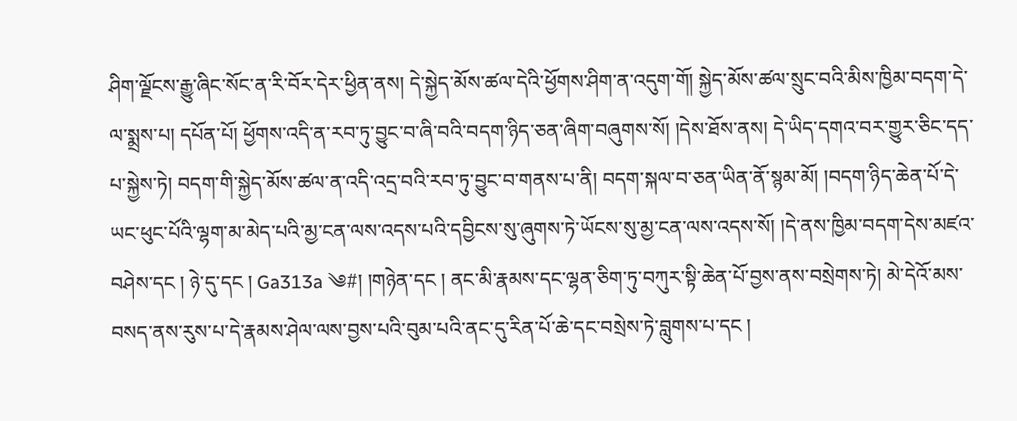ཤིག་ལྗོངས་རྒྱུ་ཞིང་སོང་ན་རི་བོར་དེར་ཕྱིན་ནས། དེ་སྐྱེད་མོས་ཚལ་དེའི་ཕྱོགས་ཤིག་ན་འདུག་གོ། སྐྱེད་མོས་ཚལ་སྲུང་བའི་མིས་ཁྱིམ་བདག་དེ་ལ་སྨྲས་པ། དཔོན་པོ། ཕྱོགས་འདི་ན་རབ་ཏུ་བྱུང་བ་ཞི་བའི་བདག་ཉིད་ཅན་ཞིག་བཞུགས་སོ། །དེས་ཐོས་ནས། དེ་ཡིད་དགའ་བར་གྱུར་ཅིང་དད་པ་སྐྱེས་ཏེ། བདག་གི་སྐྱེད་མོས་ཚལ་ན་འདི་འདྲ་བའི་རབ་ཏུ་བྱུང་བ་གནས་པ་ནི། བདག་སྐལ་བ་ཅན་ཡིན་ནོ་སྙམ་མོ། །བདག་ཉིད་ཆེན་པོ་དེ་ཡང་ཕུང་པོའི་ལྷག་མ་མེད་པའི་མྱ་ངན་ལས་འདས་པའི་དབྱིངས་སུ་ཞུགས་ཏེ་ཡོངས་སུ་མྱ་ངན་ལས་འདས་སོ། །དེ་ནས་ཁྱིམ་བདག་དེས་མཛའ་བཤེས་དང ། ཉེ་དུ་དང ། Ga313a ༄#། །གཉེན་དང ། ནང་མི་རྣམས་དང་ལྷན་ཅིག་ཏུ་བཀུར་སྟི་ཆེན་པོ་བྱས་ནས་བསྲེགས་ཏེ། མེ་དེའོ་མས་བསད་ནས་རུས་པ་དེ་རྣམས་ཤེལ་ལས་བྱས་པའི་བུམ་པའི་ནང་དུ་རིན་པོ་ཆེ་དང་བསྲེས་ཏེ་བླུགས་པ་དང །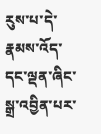རུས་པ་དེ་རྣམས་འོད་དང་ལྡན་ཞིང་སྒྲ་འབྱིན་པར་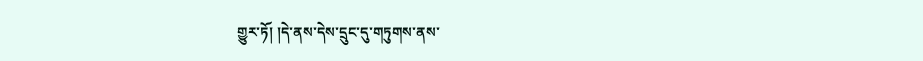གྱུར་ཏོ། །དེ་ནས་དེས་དྲུང་དུ་གཏུགས་ནས་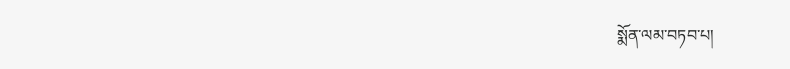སྨོན་ལམ་བཏབ་པ།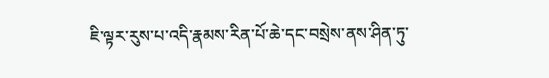ཇི་ལྟར་རུས་པ་འདི་རྣམས་རིན་པོ་ཆེ་དང་བསྲེས་ནས་ཤིན་ཏུ་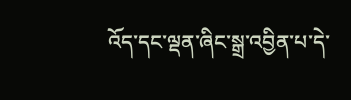འོད་དང་ལྡན་ཞིང་སྒྲ་འབྱིན་པ་དེ་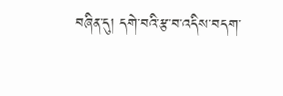བཞིན་དུ། དགེ་བའི་རྩ་བ་འདིས་བདག་